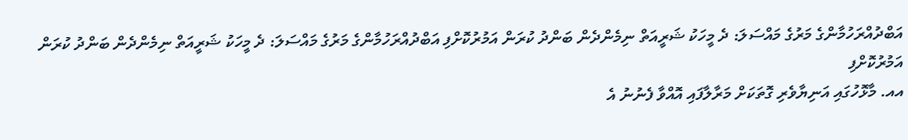އަބްދުއްރަހުމާންގެ މަރުގެ މައްސަލަ: ދެ މީހަކު ޝަރީއަތް ނިމެންދެން ބަންދު ކުރަން އަމުރުކޮށްފި އަބްދުއްރަހުމާންގެ މަރުގެ މައްސަލަ: ދެ މީހަކު ޝަރީއަތް ނިމެންދެން ބަންދު ކުރަން އަމުރުކޮށްފި
އއ. މާޅޮހުގައި އަނިޔާވެރި ގޮތަކަށް މަރާލާފައި އޮއްވާ ފެނުނު އެ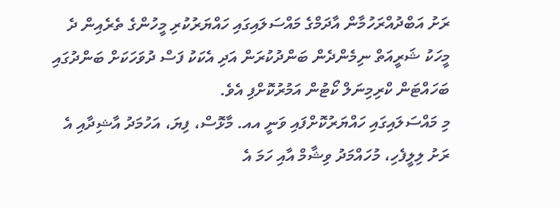ރަށު އަބްދުއްރަހުމާން އާދަމްގެ މައްސަލައިގައި ހައްޔަރުކުރި މީހުންގެ ތެރެއިން ދެ މީހަކު ޝަރީއަތް ނިމެންދެން ބަންދުކުރަން އަދި އެކަކު ފަސް ދުވަހަކަށް ބަންދުގައި ބަހައްޓަން ކްރިމިނަލް ކޯޓުން އަމުރުކޮށްފި އެވެ.
މި މައްސަލައިގައި ހައްޔަރުކޮށްފައި ވަނީ އއ. މާޅޮސް، ފިޔަ، އަހުމަދު އާޝިދާއި އެ ރަށު ލިލީފެހި، މުހައްމަދު ވިޝާމް އާއި ހަމަ އެ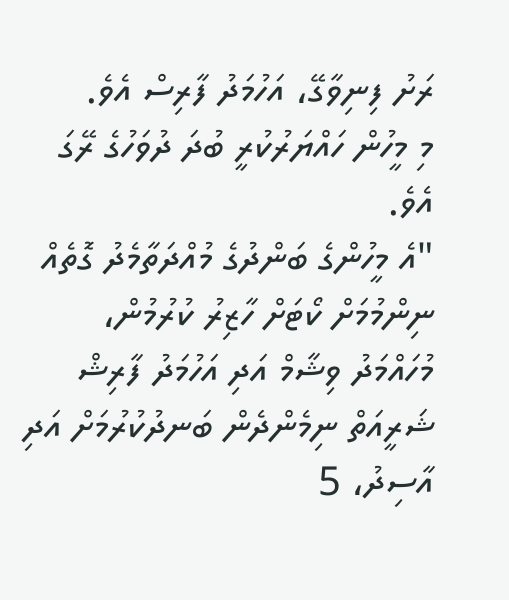ރަށު ފިނިވާގޭ، އަހުމަދު ފާރިސް އެވެ.
މި މީހުން ހައްޔަރުކުރީ ބުދަ ދުވަހުގެ ރޭގަ އެވެ.
"އެ މީހުންގެ ބަންދުގެ މުއްދަތާމެދު ގޮތެއް ނިންމުމަށް ކޯޓަށް ހާޒިރު ކުރުމުން، މުހައްމަދު ވިޝާމް އަދި އަހުމަދު ފާރިޝް ޝަރީއަތް ނިމެންދެން ބަނދުކުރުމަށް އަދި އާސިދު، 5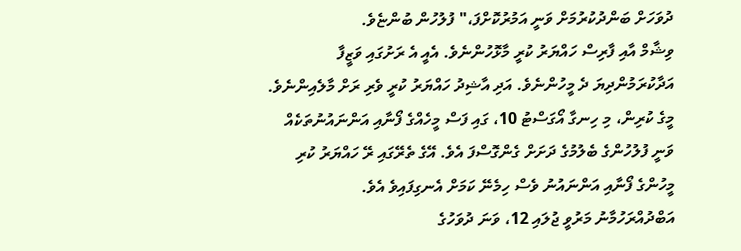ދުވަހަށް ބަންދުކުރުމަށް ވަނީ އަމުރުކޮށްފަ،" ފުލުހުން ބުންޏެވެ.
ވިޝާމް އާއި ފާރިސް ހައްޔަރު ކުރީ މާޅޮހުންނެވެ. އެއީ އެ ރަށުގައި ވަޒީފާ އަދާކުރަމުންދިޔަ ދެ މީހުންނެވެ. އަދި އާޝިދު ހައްޔަރު ކުރީ ވެރި ރަށް މާލެއިންނެވެ.
މީގެ ކުރިން، މި ހިނގާ އޯގަސްޓު 10، ގައި ފަސް މީހެއްގެ ފޯނާއި އަންނައުނުތަކެއް ވަނީ ފުލުހުންގެ ބެލުމުގެ ދަށަށް ގެންގޮސްފަ އެވެ. އޭގެ ތެރޭގައި ރޭ ހައްޔަރު ކުރި މީހުންގެ ފޯނާއި އަންނައުނު ވެސް ހިމެނޭ ކަމަށް އެނގިފައިވެ އެވެ.
އަބްދުއްރަހުމާނު މަރުވީ ޖުލައި 12، ވަނަ ދުވަހުގެ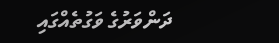ދަންވަރުގެ ވަގުތެއްގައި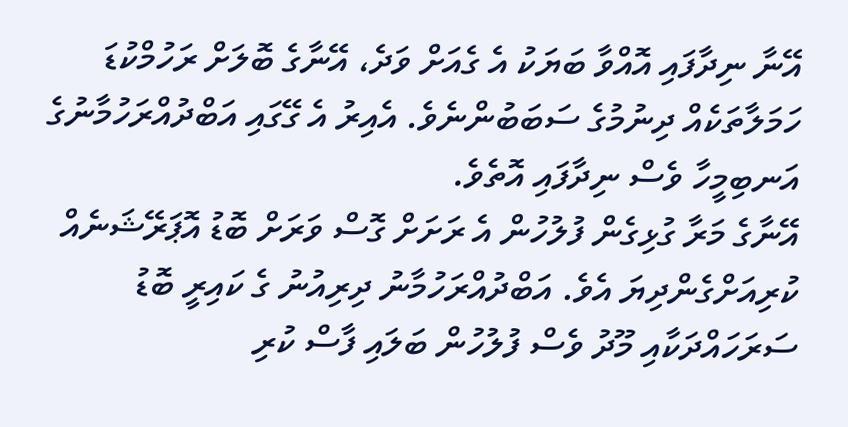އޭނާ ނިދާފައި އޮއްވާ ބަޔަކު އެ ގެއަށް ވަދެ، އޭނާގެ ބޮލަށް ރަހުމްކުޑަ ހަމަލާތަކެއް ދިނުމުގެ ސަބަބުންނެވެ. އެއިރު އެ ގޭގައި އަބްދުއްރަހުމާނުގެ އަނބިމީހާ ވެސް ނިދާފައި އޮތެވެ.
އޭނާގެ މަރާ ގުޅިގެން ފުލުހުން އެ ރަށަށް ގޮސް ވަރަށް ބޮޑު އޮޕަރޭޝަނެއް ކުރިއަށްގެންދިޔަ އެވެ. އަބްދުއްރަހުމާނު ދިރިއުނު ގެ ކައިރީ ބޮޑު ސަރަހައްދަކާއި މޫދު ވެސް ފުލުހުން ބަލައި ފާސް ކުރި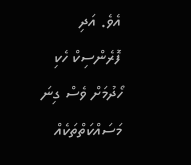އެވެ. އަދި ފޮރެންސިކް ހެކި ހޯދުމަށް ވެސް ގިނަ މަސައްކަތްތަކެއް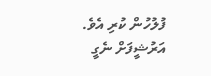ފުލުހުން ކުރި އެވެ.
އަރުޝީފަށް ނެގީ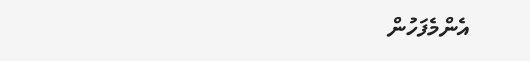އެންމެފަހުން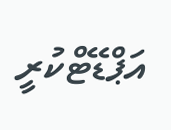އަޕްޑޭޓްކުރީ